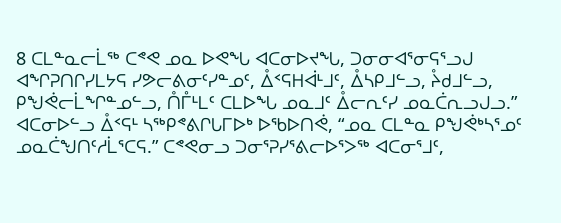8 ᑕᒪᓐᓇᓕᒫᖅ ᑕᕝᕙ ᓄᓇ ᐅᕙᖓ ᐊᑕᓂᐅᔪᖓ, ᑐᓂᓂᐊᕐᓂᕋᕐᓗᒍ ᐊᖏᕈᑎᒋᓯᒪᔭᕋ ᓯᕗᓕᕕᓂᑦᓯᓐᓄᑦ, ᐂᑉᕋᕼᐋᒻᒧᑦ, ᐂᓴᑭᒧᓪᓗ, ᔧᑯᒧᓪᓗ, ᑭᖑᕚᓕᒫᖏᓐᓄᓪᓗ, ᑍᒤᒻᒪᑦ ᑕᒪᐅᖓ ᓄᓇᒧᑦ ᐂᓕᕆᑦᓯ ᓄᓇᑖᕆᓗᒍᓗ.”
ᐊᑕᓂᐅᓪᓗ ᐂᑉᕋᒻ ᓴᖅᑭᕝᕕᒋᒐᒥᐅᒃ ᐅᖃᐅᑎᕚ, “ᓄᓇ ᑕᒪᓐᓇ ᑭᖑᕚᒃᓴᕐᓄᑦ ᓄᓇᑖᖑᑎᑦᓱᒫᕐᑕᕋ.” ᑕᕝᕙᓂᓗ ᑐᓂᕐᕈᓯᕐᕕᓕᐅᕐᐳᖅ ᐊᑕᓂᕐᒧᑦ,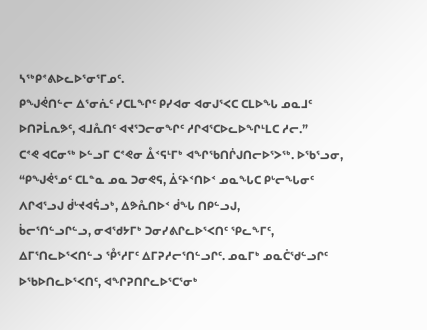ᓴᖅᑭᕝᕕᐅᓚᐅᕐᓂᕐᒥᓄᑦ.
ᑭᖑᕚᑎᓪᓕ ᐃᕐᓂᕇᑦ ᓯᑕᒪᖏᑦ ᑭᓯᐊᓂ ᐊᓂᒍᕐᐸᑕ ᑕᒪᐅᖓ ᓄᓇᒧᑦ ᐅᑎᕈᒫᕆᕗᑦ, ᐊᒧᕅᑎᑦ ᐊᔪᕐᑐᓕᓂᖏᑦ ᓱᒋᐊᕐᑕᐅᓚᐅᖏᒻᒪᑕ ᓱᓕ.”
ᑕᕝᕙ ᐊᑕᓂᖅ ᐅᓪᓗᒥ ᑕᕝᕙᓂ ᐂᑉᕋᒻᒥᒃ ᐊᖏᖃᑎᒌᒍᑎᓕᐅᕐᐳᖅ. ᐅᖃᕐᓗᓂ, “ᑭᖑᕚᕐᓄᑦ ᑕᒪᓐᓇ ᓄᓇ ᑐᓂᕙᕋ, ᐄᑦᔨᑉᑎᐅᑉ ᓄᓇᖓᑕ ᑭᒡᓕᖓᓂᑦ ᐱᒋᐊᕐᓗᒍ ᑰᒡᔪᐊᕌᓗᒃ, ᐃᕗᕅᑎᐅᑉ ᑰᖓ ᑎᑭᓪᓗᒍ,
ᑳᓕᕐᑎᓪᓗᒋᓪᓗ, ᓂᐊᖁᔭᒥᒃ ᑐᓂᓯᕕᒋᓚᐅᕐᐸᑎᑦ ᕿᓚᖕᒥᑦ, ᐃᒥᕐᑎᓚᐅᕐᐸᑎᓪᓗ ᕾᕐᓱᒥᑦ ᐃᒥᕈᓱᓕᕐᑎᓪᓗᒋᑦ. ᓄᓇᒥᒃ ᓄᓇᑖᖁᓪᓗᒋᑦ ᐅᖃᐅᑎᓚᐅᕐᐸᑎᑦ, ᐊᖏᕈᑎᒋᓚᐅᕐᑕᕐᓂᒃ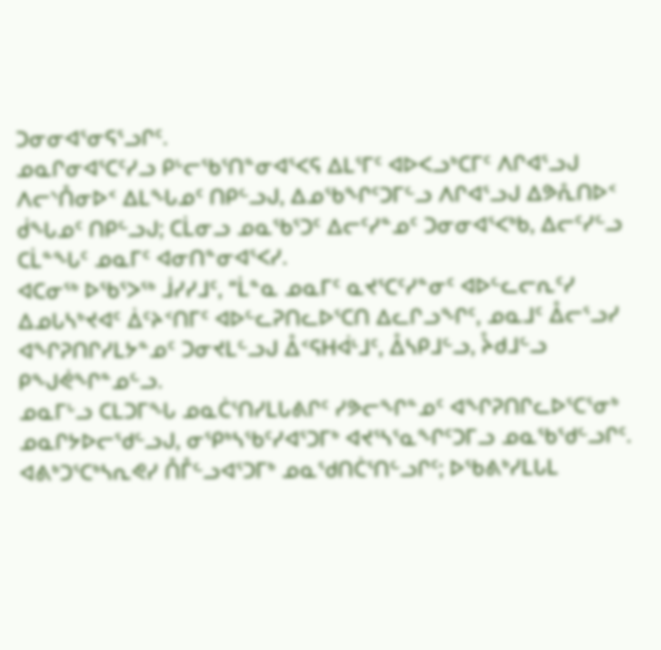ᑐᓂᓂᐊᕐᓂᕋᕐᓗᒋᑦ.
ᓄᓇᒋᓂᐊᕐᑕᑦᓯᓗ ᑭᒡᓕᖃᕐᑎᓐᓂᐊᕐᐸᕋ ᐃᒪᕐᒥᑦ ᐊᐅᐸᓗᒃᑕᒥᑦ ᐱᒋᐊᕐᓗᒍ ᐱᓕᔅᑍᓂᐅᑉ ᐃᒪᖓᓄᑦ ᑎᑭᓪᓗᒍ, ᐃᓄᖃᖏᑦᑐᒥᓪᓗ ᐱᒋᐊᕐᓗᒍ ᐃᕗᕅᑎᐅᑉ ᑰᖓᓄᑦ ᑎᑭᓪᓗᒍ; ᑕᒫᓂᓗ ᓄᓇᖃᕐᑐᑦ ᐃᓕᑦᓯᓐᓄᑦ ᑐᓂᓂᐊᕐᐸᒃᑲ, ᐃᓕᑦᓯᓪᓗ ᑕᒫᓐᖓᑦ ᓄᓇᒥᑦ ᐊᓂᑎᓐᓂᐊᕐᐸᓯ.
ᐊᑕᓂᖅ ᐅᖃᕐᐳᖅ ᒨᓯᓯᒧᑦ, “ᒫᓐᓇ ᓄᓇᒥᑦ ᓇᔪᕐᑕᑦᓯᓐᓂᑦ ᐊᐅᓪᓚᓕᕆᑦᓯ ᐃᓄᒐᓴᒃᔪᐊᑦ ᐄᑦᔨᑉᑎᒥᑦ ᐊᐅᓪᓚᕈᑎᓚᐅᕐᑕᑎ ᐃᓚᒋᓗᖏᑦ, ᓄᓇᒧᑦ ᐂᓕᕐᓗᓯ ᐊᖏᕈᑎᒋᓯᒪᔭᓐᓄᑦ ᑐᓂᔪᒪᓪᓗᒍ ᐂᑉᕋᕼᐋᒻᒧᑦ, ᐂᓴᑭᒧᓪᓗ, ᔧᑯᒧᓪᓗ ᑭᖑᕚᖏᓐᓄᓪᓗ.
ᓄᓇᒥᒡᓗ ᑕᒪᑐᒥᖓ ᓄᓇᑖᕐᑎᓯᒪᒐᕕᒋᑦ ᓯᕗᓕᖏᓐᓄᑦ ᐊᖏᕈᑎᒋᓚᐅᕐᑕᕐᓂᒃ ᓄᓇᒋᔭᐅᓕᖁᓪᓗᒍ, ᓂᕿᒃᓴᖃᑦᓯᐊᕐᑐᒥᒃ ᐊᔪᕐᓴᕐᓇᖏᑦᑐᒥᓗ ᓄᓇᖃᖁᓪᓗᒋᑦ.
ᐊᕕᒃᑐᕐᑕᒃᓴᕆᕙᓯ ᑍᒤᓪᓗᐊᕐᑐᒥᒃ ᓄᓇᖁᑎᑖᕐᑎᓪᓗᒋᑦ; ᐅᖃᕕᒃᓯᒪᒐᒪ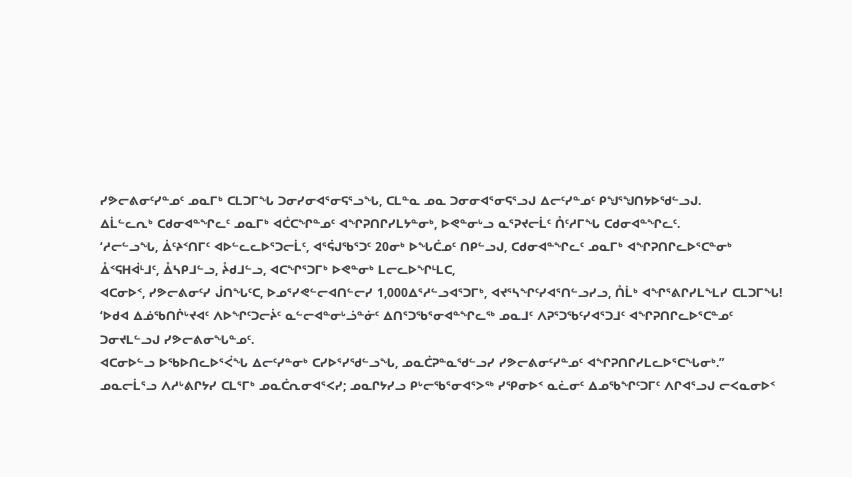ᓯᕗᓕᕕᓂᑦᓯᓐᓄᑦ ᓄᓇᒥᒃ ᑕᒪᑐᒥᖓ ᑐᓂᓯᓂᐊᕐᓂᕋᕐᓗᖓ, ᑕᒪᓐᓇ ᓄᓇ ᑐᓂᓂᐊᕐᓂᕋᕐᓗᒍ ᐃᓕᑦᓯᓐᓄᑦ ᑭᖑᕐᖑᑎᔭᐅᖁᓪᓗᒍ.
ᐃᒫᓪᓚᕆᒃ ᑕᑯᓂᐊᓐᖏᓚᑦ ᓄᓇᒥᒃ ᐊᑖᑕᖏᓐᓄᑦ ᐊᖏᕈᑎᒋᓯᒪᔭᓐᓂᒃ, ᐅᕙᓐᓂᒡᓗ ᓇᕐᕈᔪᓕᒫᑦ ᑍᑦᓱᒥᖓ ᑕᑯᓂᐊᓐᖏᓚᑦ.
‘ᓱᓕᓪᓗᖓ, ᐄᑦᔨᑉᑎᒥᑦ ᐊᐅᓪᓚᓚᐅᕐᑐᓕᒫᑦ, ᐊᕐᕌᒍᖃᕐᑐᑦ 20ᓂᒃ ᐅᖓᑖᓄᑦ ᑎᑭᓪᓗᒍ, ᑕᑯᓂᐊᓐᖏᓚᑦ ᓄᓇᒥᒃ ᐊᖏᕈᑎᒋᓚᐅᕐᑕᓐᓂᒃ ᐂᑉᕋᕼᐋᒻᒧᑦ, ᐂᓴᑭᒧᓪᓗ, ᔧᑯᒧᓪᓗ, ᐊᑕᖏᕐᑐᒥᒃ ᐅᕙᓐᓂᒃ ᒪᓕᓚᐅᖏᒻᒪᑕ,
ᐊᑕᓂᐅᑉ, ᓯᕗᓕᕕᓂᑦᓯ ᒎᑎᖓᑦᑕ, ᐅᓄᕐᓯᕙᓪᓕᐊᑎᓪᓕᓯ 1,000ᐃᕐᓱᓪᓗᐊᕐᑐᒥᒃ, ᐊᔪᕐᓴᖏᑦᓯᐊᕐᑎᓪᓗᓯᓗ, ᑍᒫᒃ ᐊᖏᕐᕕᒋᓯᒪᖕᒪᓯ ᑕᒪᑐᒥᖓ!
‘ᐅᑯᐊ ᐃᓅᖃᑎᒌᒡᔪᐊᑦ ᐱᐅᖏᑦᑐᓕᔩᑦ ᓇᓪᓕᐊᓐᓂᒡᓘᓐᓃᑦ ᐃᑎᕐᑐᖃᕐᓂᐊᓐᖏᓚᖅ ᓄᓇᒧᑦ ᐱᕈᕐᑐᖃᑦᓯᐊᕐᑐᒧᑦ ᐊᖏᕈᑎᒋᓚᐅᕐᑕᓐᓄᑦ ᑐᓂᔪᒪᓪᓗᒍ ᓯᕗᓕᕕᓂᖓᓐᓄᑦ.
ᐊᑕᓂᐅᓪᓗ ᐅᖃᐅᑎᓚᐅᕐᐹᖓ ᐃᓕᑦᓯᓐᓂᒃ ᑕᓯᐅᕐᓯᖁᓪᓗᖓ, ᓄᓇᑖᕈᓐᓇᖁᓪᓗᓯ ᓯᕗᓕᕕᓂᑦᓯᓐᓄᑦ ᐊᖏᕈᑎᒋᓯᒪᓚᐅᕐᑕᖓᓂᒃ.”
ᓄᓇᓕᒫᕐᓗ ᐱᓱᒡᕕᒋᔭᓯ ᑕᒪᕐᒥᒃ ᓄᓇᑖᕆᓂᐊᕐᐸᓯ; ᓄᓇᒋᔭᓯᓗ ᑭᒡᓕᖃᕐᓂᐊᕐᐳᖅ ᓯᕿᓂᐅᑉ ᓇᓛᓂᑦ ᐃᓄᖃᖏᑦᑐᒥᑦ ᐱᒋᐊᕐᓗᒍ ᓕᐸᓇᓂᐅᑉ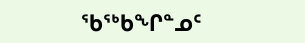ᖃᖅᑲᖏᓐᓄᑦ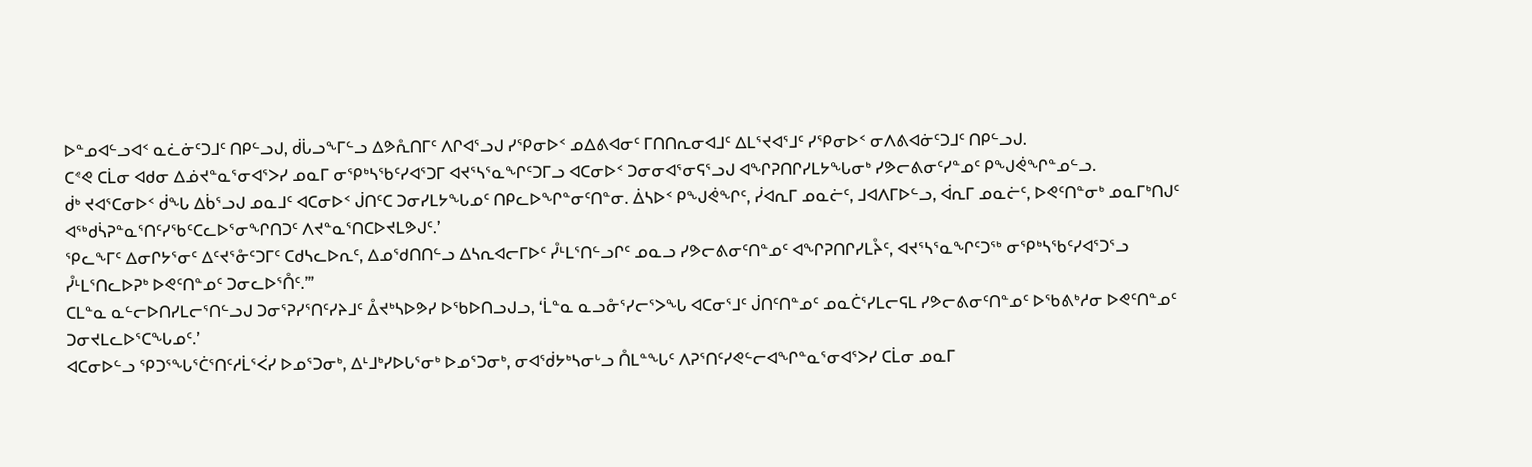ᐅᓐᓄᐊᓪᓗᐊᑉ ᓇᓛᓃᑦᑐᒧᑦ ᑎᑭᓪᓗᒍ, ᑰᒑᓗᖕᒥᓪᓗ ᐃᕗᕅᑎᒥᑦ ᐱᒋᐊᕐᓗᒍ ᓯᕿᓂᐅᑉ ᓄᐃᕕᐊᓂᑦ ᒥᑎᑎᕆᓂᐊᒧᑦ ᐃᒪᕐᔪᐊᕐᒧᑦ ᓯᕿᓂᐅᑉ ᓂᐱᕕᐊᓃᑦᑐᒧᑦ ᑎᑭᓪᓗᒍ.
ᑕᕝᕙ ᑕᒫᓂ ᐊᑯᓂ ᐃᓅᔪᓐᓇᕐᓂᐊᕐᐳᓯ ᓄᓇᒥ ᓂᕿᒃᓴᖃᑦᓯᐊᕐᑐᒥ ᐊᔪᕐᓴᕐᓇᖏᑦᑐᒥᓗ ᐊᑕᓂᐅᑉ ᑐᓂᓂᐊᕐᓂᕋᕐᓗᒍ ᐊᖏᕈᑎᒋᓯᒪᔭᖓᓂᒃ ᓯᕗᓕᕕᓂᑦᓯᓐᓄᑦ ᑭᖑᕚᖏᓐᓄᓪᓗ.
ᑰᒃ ᔪᐊᕐᑕᓂᐅᑉ ᑰᖓ ᐃᑳᕐᓗᒍ ᓄᓇᒧᑦ ᐊᑕᓂᐅᑉ ᒎᑎᑦᑕ ᑐᓂᓯᒪᔭᖓᓄᑦ ᑎᑭᓚᐅᖏᓐᓂᑦᑎᓐᓂ. ᐄᓴᐅᑉ ᑭᖑᕚᖏᑦ, ᓰᐊᕆᒥ ᓄᓇᓖᑦ, ᒧᐊᐱᒥᐅᓪᓗ, ᐋᕆᒥ ᓄᓇᓖᑦ, ᐅᕙᑦᑎᓐᓂᒃ ᓄᓇᒥᒃᑎᒍᑦ ᐊᖅᑯᓵᕈᓐᓇᕐᑎᑦᓯᖃᑦᑕᓚᐅᕐᓂᖏᑎᑐᑦ ᐱᔪᓐᓇᕐᑎᑕᐅᔪᒪᕗᒍᑦ.’
ᕿᓚᖕᒥᑦ ᐃᓂᒋᔭᕐᓂᑦ ᐃᑦᔪᕐᓁᑦᑐᒥᑦ ᑕᑯᓴᓚᐅᕆᑦ, ᐃᓄᖁᑎᑎᓪᓗ ᐃᓴᕆᐊᓕᒥᐅᑦ ᓮᒻᒪᕐᑎᓪᓗᒋᑦ ᓄᓇᓗ ᓯᕗᓕᕕᓂᑦᑎᓐᓄᑦ ᐊᖏᕈᑎᒋᓯᒪᔧᑦ, ᐊᔪᕐᓴᕐᓇᖏᑦᑐᖅ ᓂᕿᒃᓴᖃᑦᓯᐊᕐᑐᕐᓗ ᓮᒻᒪᕐᑎᓚᐅᕈᒃ ᐅᕙᑦᑎᓐᓄᑦ ᑐᓂᓚᐅᕐᑍᑦ.’”
ᑕᒪᓐᓇ ᓇᓪᓕᐅᑎᓯᒪᓕᕐᑎᓪᓗᒍ ᑐᓂᕐᕈᓯᕐᑎᑦᓯᔨᒧᑦ ᐂᔪᒃᓴᐅᕗᓯ ᐅᖃᐅᑎᓗᒍᓗ, ‘ᒫᓐᓇ ᓇᓗᓁᕐᓯᓕᕐᐳᖓ ᐊᑕᓂᕐᒧᑦ ᒎᑎᑦᑎᓐᓄᑦ ᓄᓇᑖᕐᓯᒪᓕᕋᒪ ᓯᕗᓕᕕᓂᑦᑎᓐᓄᑦ ᐅᖃᕕᒃᓱᓂ ᐅᕙᑦᑎᓐᓄᑦ ᑐᓂᔪᒪᓚᐅᕐᑕᖓᓄᑦ.’
ᐊᑕᓂᐅᓪᓗ ᕿᑐᕐᖓᕐᑖᕐᑎᑦᓱᒫᕐᐹᓯ ᐅᓄᕐᑐᓂᒃ, ᐃᒻᒧᒃᓯᐅᒐᕐᓂᒃ ᐅᓄᕐᑐᓂᒃ, ᓂᐊᖂᔭᒃᓴᓂᒡᓗ ᑍᒪᓐᖓᑦ ᐱᕈᕐᑎᑦᓯᕙᓪᓕᐊᖏᓐᓇᕐᓂᐊᕐᐳᓯ ᑕᒫᓂ ᓄᓇᒥ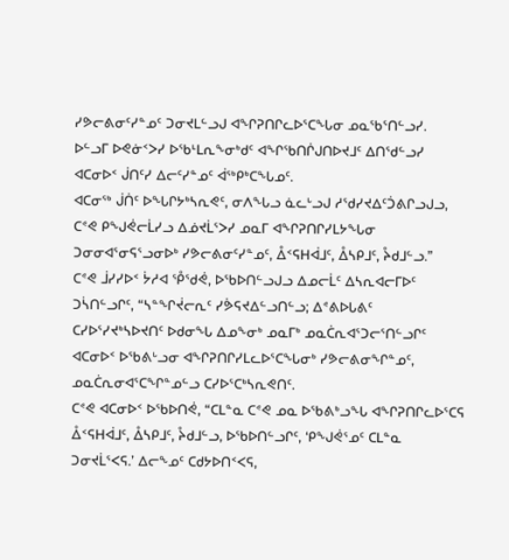ᓯᕗᓕᕕᓂᑦᓯᓐᓄᑦ ᑐᓂᔪᒪᓪᓗᒍ ᐊᖏᕈᑎᒋᓚᐅᕐᑕᖓᓂ ᓄᓇᖃᕐᑎᓪᓗᓯ.
ᐅᓪᓗᒥ ᐅᕙᓃᑉᐳᓯ ᐅᖃᒻᒪᕆᖕᓂᒃᑯᑦ ᐊᖏᖃᑎᒌᒍᑎᐅᔪᒧᑦ ᐃᑎᖁᓪᓗᓯ ᐊᑕᓂᐅᑉ ᒎᑎᑦᓯ ᐃᓕᑦᓯᓐᓄᑦ ᐋᖅᑭᒃᑕᖓᓄᑦ.
ᐊᑕᓂᖅ ᒎᑏᑦ ᐅᖓᒋᔭᒃᓴᕆᕙᑦ, ᓂᐱᖓᓗ ᓈᓚᒡᓗᒍ ᓱᖁᓯᔪᐃᑦᑑᕕᒋᓗᒍᓗ, ᑕᕝᕙ ᑭᖑᕚᓕᒫᓯᓗ ᐃᓅᔪᒫᕐᐳᓯ ᓄᓇᒥ ᐊᖏᕈᑎᒋᓯᒪᔭᖓᓂ ᑐᓂᓂᐊᕐᓂᕋᕐᓗᓂᐅᒃ ᓯᕗᓕᕕᓂᑦᓯᓐᓄᑦ, ᐂᑉᕋᕼᐋᒧᑦ, ᐂᓴᑭᒧᑦ, ᔧᑯᒧᓪᓗ.”
ᑕᕝᕙ ᒨᓯᓯᐅᑉ ᔮᓱᐊ ᕾᖁᕚ, ᐅᖃᐅᑎᓪᓗᒍᓗ ᐃᓄᓕᒫᑦ ᐃᓴᕆᐊᓕᒥᐅᑦ ᑐᓵᑎᓪᓗᒋᑦ, “ᓴᓐᖏᔫᓕᕆᑦ ᓯᕘᕋᔪᐃᓪᓗᑎᓪᓗ; ᐃᕝᕕᐅᒐᕕᑦ ᑕᓯᐅᕐᓯᔪᒃᓴᐅᔪᑎᑦ ᐅᑯᓂᖓ ᐃᓄᖕᓂᒃ ᓄᓇᒥᒃ ᓄᓇᑖᕆᐊᕐᑐᓕᕐᑎᓪᓗᒋᑦ ᐊᑕᓂᐅᑉ ᐅᖃᕕᒡᓗᓂ ᐊᖏᕈᑎᒋᓯᒪᓚᐅᕐᑕᖓᓂᒃ ᓯᕗᓕᕕᓂᖏᓐᓄᑦ, ᓄᓇᑖᕆᓂᐊᕐᑕᖏᓐᓄᓪᓗ ᑕᓯᐅᕐᑕᒃᓴᕆᕙᑎᑦ.
ᑕᕝᕙ ᐊᑕᓂᐅᑉ ᐅᖃᐅᑎᕚ, “ᑕᒪᓐᓇ ᑕᕝᕙ ᓄᓇ ᐅᖃᕕᒃᓗᖓ ᐊᖏᕈᑎᒋᓚᐅᕐᑕᕋ ᐂᑉᕋᕼᐋᒧᑦ, ᐂᓴᑭᒧᑦ, ᔧᑯᒧᓪᓗ, ᐅᖃᐅᑎᓪᓗᒋᑦ, ‘ᑭᖑᕚᕐᓄᑦ ᑕᒪᓐᓇ ᑐᓂᔪᒫᕐᐸᕋ.’ ᐃᓕᖕᓄᑦ ᑕᑯᔭᐅᑎᑉᐸᕋ,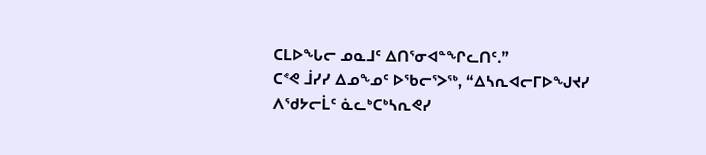ᑕᒪᐅᖓᓕ ᓄᓇᒧᑦ ᐃᑎᕐᓂᐊᓐᖏᓚᑎᑦ.”
ᑕᕝᕙ ᒨᓯᓯ ᐃᓄᖕᓄᑦ ᐅᖃᓕᕐᐳᖅ, “ᐃᓴᕆᐊᓕᒥᐅᖑᔪᓯ ᐱᖁᔭᓕᒫᑦ ᓈᓚᒃᑕᒃᓴᕆᕙᓯ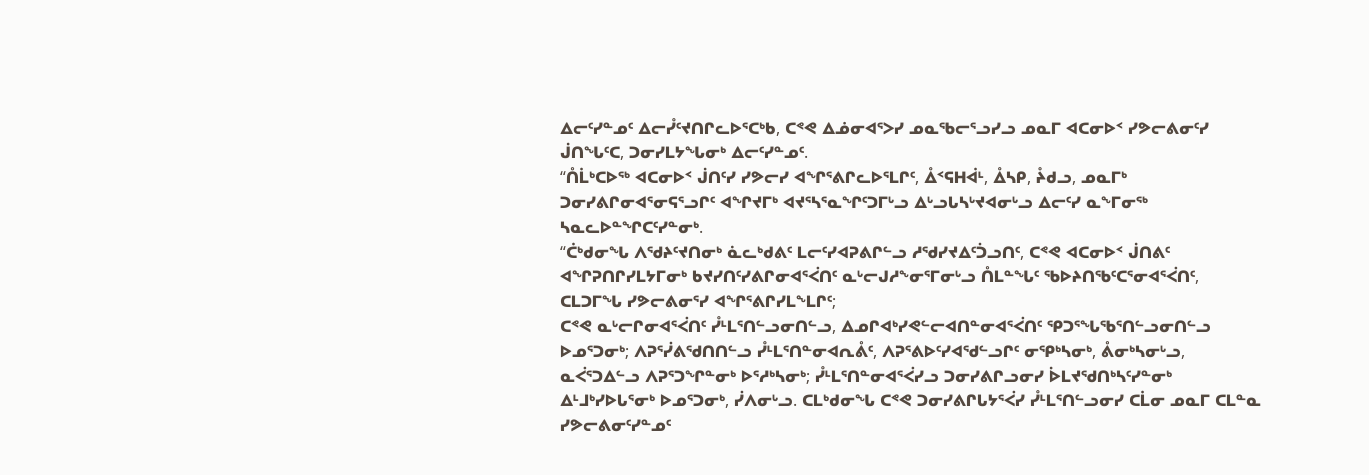ᐃᓕᑦᓯᓐᓄᑦ ᐃᓕᓮᑦᔪᑎᒋᓚᐅᕐᑕᒃᑲ, ᑕᕝᕙ ᐃᓅᓂᐊᕐᐳᓯ ᓄᓇᖃᓕᕐᓗᓯᓗ ᓄᓇᒥ ᐊᑕᓂᐅᑉ ᓯᕗᓕᕕᓂᑦᓯ ᒎᑎᖓᑦᑕ, ᑐᓂᓯᒪᔭᖓᓂᒃ ᐃᓕᑦᓯᓐᓄᑦ.
“ᑍᒫᒃᑕᐅᖅ ᐊᑕᓂᐅᑉ ᒎᑎᑦᓯ ᓯᕗᓕᓯ ᐊᖏᕐᕕᒋᓚᐅᕐᒪᒋᑦ, ᐂᑉᕋᕼᐋᒻ, ᐂᓴᑭ, ᔧᑯᓗ, ᓄᓇᒥᒃ ᑐᓂᓯᕕᒋᓂᐊᕐᓂᕋᕐᓗᒋᑦ ᐊᖏᔪᒥᒃ ᐊᔪᕐᓴᕐᓇᖏᑦᑐᒥᒡᓗ ᐃᒡᓗᒐᓴᒡᔪᐊᓂᒡᓗ ᐃᓕᑦᓯ ᓇᖕᒥᓂᖅ ᓴᓇᓚᐅᓐᖏᑕᑦᓯᓐᓂᒃ.
“ᑖᒃᑯᓂᖓ ᐱᖁᔨᑦᔪᑎᓂᒃ ᓈᓚᒃᑯᕕᑦ ᒪᓕᑦᓯᐊᕈᕕᒋᓪᓗ ᓱᖁᓯᔪᐃᑦᑑᓗᑎᑦ, ᑕᕝᕙ ᐊᑕᓂᐅᑉ ᒎᑎᕕᑦ ᐊᖏᕈᑎᒋᓯᒪᔭᒥᓂᒃ ᑲᔪᓯᑎᑦᓯᕕᒋᓂᐊᕐᐹᑎᑦ ᓇᒡᓕᒍᓱᖕᓂᕐᒥᓂᒡᓗ ᑍᒪᓐᖓᑦ ᖃᐅᔨᑎᖃᑦᑕᕐᓂᐊᕐᐹᑎᑦ, ᑕᒪᑐᒥᖓ ᓯᕗᓕᕕᓂᕐᓯ ᐊᖏᕐᕕᒋᓯᒪᖕᒪᒋᑦ;
ᑕᕝᕙ ᓇᒡᓕᒋᓂᐊᕐᐹᑎᑦ ᓮᒻᒪᕐᑎᓪᓗᓂᑎᓪᓗ, ᐃᓄᒋᐊᒃᓯᕙᓪᓕᐊᑎᓐᓂᐊᕐᐹᑎᑦ ᕿᑐᕐᖓᖃᕐᑎᓪᓗᓂᑎᓪᓗ ᐅᓄᕐᑐᓂᒃ; ᐱᕈᕐᓰᕕᖁᑎᑎᓪᓗ ᓮᒻᒪᕐᑎᓐᓂᐊᕆᕔᑦ, ᐱᕈᕐᕕᐅᑦᓯᐊᖁᓪᓗᒋᑦ ᓂᕿᒃᓴᓂᒃ, ᕔᓂᒃᓴᓂᒡᓗ, ᓇᐹᕐᑐᐃᓪᓗ ᐱᕈᕐᑐᖏᓐᓂᒃ ᐅᕐᓱᒃᓴᓂᒃ; ᓮᒻᒪᕐᑎᓐᓂᐊᕐᐹᓯᓗ ᑐᓂᓯᕕᒋᓗᓂᓯ ᐆᒪᔪᖁᑎᒃᓴᑦᓯᓐᓂᒃ ᐃᒻᒧᒃᓯᐅᒐᕐᓂᒃ ᐅᓄᕐᑐᓂᒃ, ᓰᐱᓂᒡᓗ. ᑕᒪᒃᑯᓂᖓ ᑕᕝᕙ ᑐᓂᓯᕕᒋᒐᔭᕐᐹᓯ ᓮᒻᒪᕐᑎᓪᓗᓂᓯ ᑕᒫᓂ ᓄᓇᒥ ᑕᒪᓐᓇ ᓯᕗᓕᕕᓂᑦᓯᓐᓄᑦ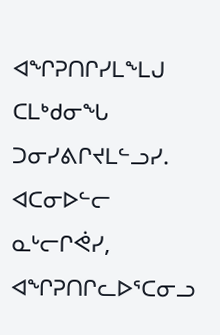ᐊᖏᕈᑎᒋᓯᒪᖕᒪᒍ ᑕᒪᒃᑯᓂᖓ ᑐᓂᓯᕕᒋᔪᒪᓪᓗᓯ.
ᐊᑕᓂᐅᓪᓕ ᓇᒡᓕᒋᕚᓯ, ᐊᖏᕈᑎᒋᓚᐅᕐᑕᓂᓗ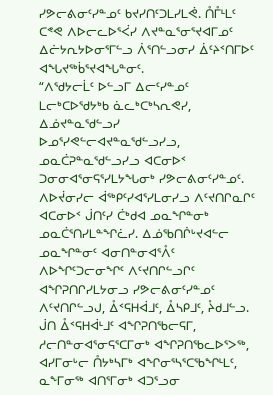ᓯᕗᓕᕕᓂᑦᓯᓐᓄᑦ ᑲᔪᓯᑎᑦᑐᒪᓯᒪᕚ. ᑍᒤᒻᒪᑦ ᑕᕝᕙ ᐱᐅᓕᓚᐅᕐᐹᓯ ᐱᔪᓐᓇᕐᓂᕐᔪᐊᒥᓄᑦ ᐃᓖᔭᕆᔭᐅᓂᕐᒥᓪᓗ ᐲᕐᑎᓪᓗᓂᓯ ᐄᑦᔨᑉᑎᒥᐅᑦ ᐊᖓᔪᖅᑳᕐᔪᐊᖓᓐᓂᑦ.
“ᐱᖁᔭᓕᒫᑦ ᐅᓪᓗᒥ ᐃᓕᑦᓯᓐᓄᑦ ᒪᓕᒃᑕᐅᖁᔭᒃᑲ ᓈᓚᒃᑕᒃᓴᕆᕙᓯ, ᐃᓅᔪᓐᓇᖁᓪᓗᓯ ᐅᓄᕐᓯᕙᓪᓕᐊᔪᓐᓇᖁᓪᓗᓯᓗ, ᓄᓇᑖᕈᓐᓇᖁᓪᓗᓯᓗ ᐊᑕᓂᐅᑉ ᑐᓂᓂᐊᕐᓂᕋᕐᓯᒪᔭᖓᓂᒃ ᓯᕗᓕᕕᓂᑦᓯᓐᓄᑦ.
ᐱᐅᔫᓂᓯᓕ ᐋᖅᑭᑦᓯᐊᕐᓯᒪᓂᓯᓗ ᐱᑦᔪᑎᒋᓇᒋᑦ ᐊᑕᓂᐅᑉ ᒎᑎᑦᓯ ᑖᒃᑯᐊ ᓄᓇᖏᓐᓂᒃ ᓄᓇᑖᕐᑎᓯᒪᓐᖏᓛᓯ. ᐃᓅᖃᑎᒌᒡᔪᐊᓪᓕ ᓄᓇᖏᓐᓂᑦ ᐊᓂᑎᓐᓂᐊᕐᐰᑦ ᐱᐅᖏᑦᑐᓕᓂᖏᑦ ᐱᑦᔪᑎᒋᓪᓗᒋᑦ ᐊᖏᕈᑎᒋᓯᒪᔭᓂᓗ ᓯᕗᓕᕕᓂᑦᓯᓐᓄᑦ ᐱᑦᔪᑎᒋᓪᓗᒍ, ᐂᑉᕋᕼᐋᒧᑦ, ᐂᓴᑭᒧᑦ, ᔧᑯᒧᓪᓗ.
ᒎᑎ ᐂᑉᕋᕼᐋᒻᒧᑦ ᐊᖏᕈᑎᖃᓕᕋᒥ, ᓱᓕᑎᓐᓂᐊᕐᓂᕋᕐᑕᒥᓂᒃ ᐊᖏᕈᑎᖃᓚᐅᕐᐳᖅ, ᐊᓯᒥᓂᒡᓕ ᑍᔭᒃᓴᒥᒃ ᐊᖏᓂᕐᓴᕐᑕᖃᖏᒻᒪᑦ, ᓇᖕᒥᓂᖅ ᐊᑎᕐᒥᓂᒃ ᐊᑐᕐᓗᓂ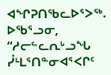ᐊᖏᕈᑎᖃᓚᐅᕐᐳᖅ.
ᐅᖃᕐᓗᓂ, “ᓱᓕᓪᓚᕆᒡᓗᖓ ᓮᒻᒪᕐᑎᓐᓂᐊᕐᐸᒋᑦ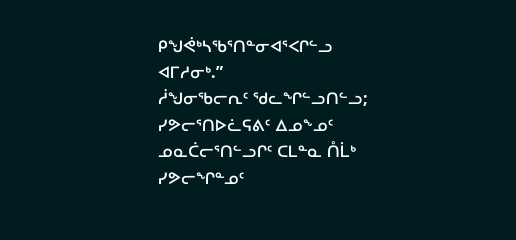ᑭᖑᕚᒃᓴᖃᕐᑎᓐᓂᐊᕐᐸᒋᓪᓗ ᐊᒥᓱᓂᒃ.”
ᓲᖑᓂᖃᓕᕆᑦ ᖁᓚᖏᓪᓗᑎᓪᓗ; ᓯᕗᓕᕐᑎᐅᓛᕋᕕᑦ ᐃᓄᖕᓄᑦ ᓄᓇᑖᓕᕐᑎᓪᓗᒋᑦ ᑕᒪᓐᓇ ᑍᒫᒃ ᓯᕗᓕᖏᓐᓄᑦ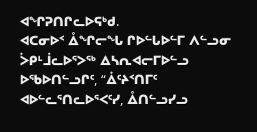ᐊᖏᕈᑎᒋᓚᐅᕋᒃᑯ.
ᐊᑕᓂᐅᑉ ᐂᖏᓕᖓ ᒋᐅᓪᒐᐅᓪᒥ ᐱᓪᓗᓂ ᐴᑭᒻᒨᓚᐅᕐᐳᖅ ᐃᓴᕆᐊᓕᒥᐅᓪᓗ ᐅᖃᐅᑎᓪᓗᒋᑦ, “ᐄᑦᔨᑉᑎᒥᑦ ᐊᐅᓪᓚᕐᑎᓚᐅᕐᐸᑦᓯ, ᐂᑎᓪᓗᓯᓗ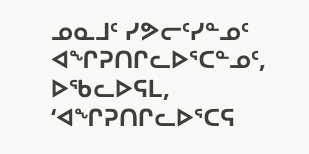ᓄᓇᒧᑦ ᓯᕗᓕᑦᓯᓐᓄᑦ ᐊᖏᕈᑎᒋᓚᐅᕐᑕᓐᓄᑦ, ᐅᖃᓚᐅᕋᒪ, ‘ᐊᖏᕈᑎᒋᓚᐅᕐᑕᕋ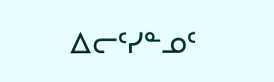ᐃᓕᑦᓯᓐᓄᑦ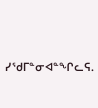ᓯᖁᒥᓐᓂᐊᓐᖏᓚᕋ.